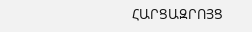ՀԱՐՑԱԶՐՈՅՑ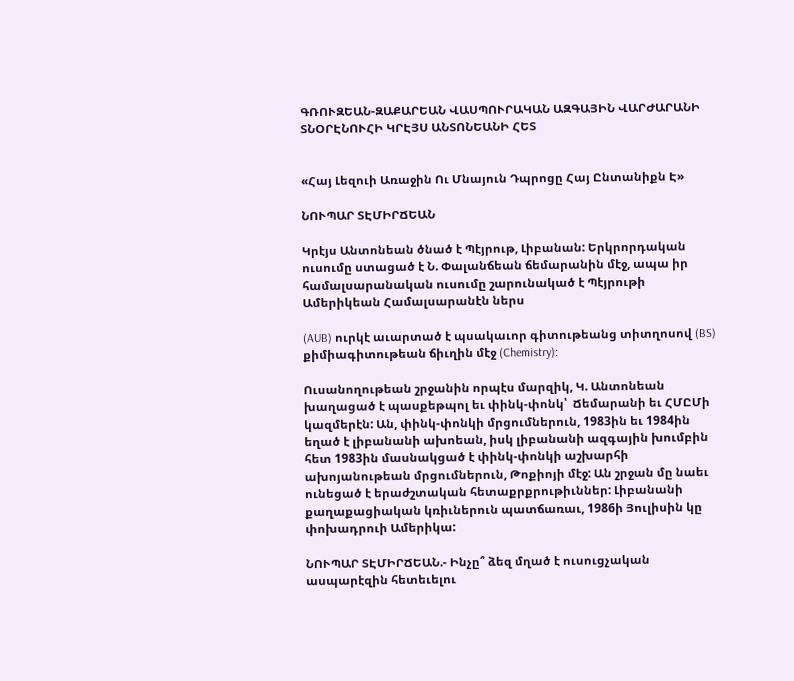ԳՌՈՒԶԵԱՆ-ԶԱՔԱՐԵԱՆ ՎԱՍՊՈՒՐԱԿԱՆ ԱԶԳԱՅԻՆ ՎԱՐԺԱՐԱՆԻ ՏՆՕՐԷՆՈՒՀԻ ԿՐԷՅՍ ԱՆՏՈՆԵԱՆԻ ՀԵՏ


«Հայ Լեզուի Առաջին Ու Մնայուն Դպրոցը Հայ Ընտանիքն Է»

ՆՈՒՊԱՐ ՏԷՄԻՐՃԵԱՆ

Կրէյս Անտոնեան ծնած է Պէյրութ, Լիբանան: Երկրորդական ուսումը ստացած է Ն. Փալանճեան ճեմարանին մէջ, ապա իր համալսարանական ուսումը շարունակած է Պէյրութի Ամերիկեան Համալսարանէն ներս

(AUB) ուրկէ աւարտած է պսակաւոր գիտութեանց տիտղոսով (BS)  քիմիագիտութեան ճիւղին մէջ (Chemistry):

Ուսանողութեան շրջանին որպէս մարզիկ, Կ. Անտոնեան խաղացած է պասքեթպոլ եւ փինկ-փոնկ՝  Ճեմարանի եւ ՀՄԸՄի կազմերէն: Ան, փինկ-փոնկի մրցումներուն, 1983ին եւ 1984ին եղած է լիբանանի ախոեան, իսկ լիբանանի ազգային խումբին հետ 1983ին մասնակցած է փինկ-փոնկի աշխարհի ախոյանութեան մրցումներուն, Թոքիոյի մէջ: Ան շրջան մը նաեւ ունեցած է երաժշտական հետաքրքրութիւններ: Լիբանանի քաղաքացիական կռիւներուն պատճառաւ, 1986ի Յուլիսին կը փոխադրուի Ամերիկա:

ՆՈՒՊԱՐ ՏԷՄԻՐՃԵԱՆ.- Ինչը՞ ձեզ մղած է ուսուցչական ասպարէզին հետեւելու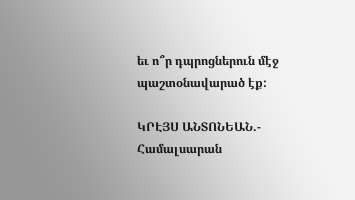եւ ո՞ր դպրոցներուն մէջ պաշտօնավարած էք:

ԿՐԷՅՍ ԱՆՏՈՆԵԱՆ.- Համալսարան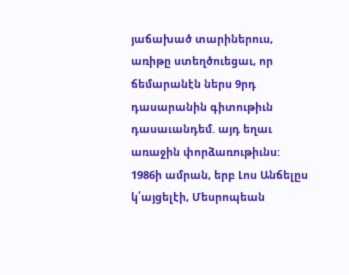յաճախած տարիներուս, առիթը ստեղծուեցաւ, որ ճեմարանէն ներս 9րդ դասարանին գիտութիւն դասաւանդեմ. այդ եղաւ առաջին փորձառութիւնս: 1986ի ամրան, երբ Լոս Անճելըս կ՛այցելէի, Մեսրոպեան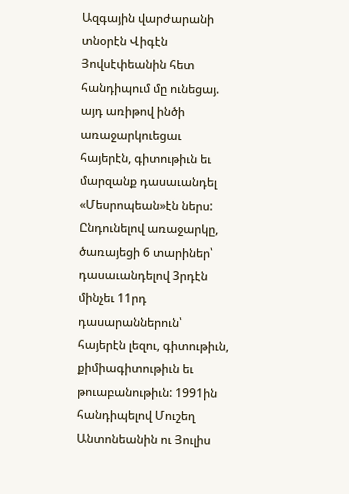Ազգային վարժարանի տնօրէն Վիգէն Յովսէփեանին հետ հանդիպում մը ունեցայ. այդ առիթով ինծի առաջարկուեցաւ հայերէն, գիտութիւն եւ մարզանք դասաւանդել «Մեսրոպեան»էն ներս: Ընդունելով առաջարկը, ծառայեցի 6 տարիներ՝ դասաւանդելով 3րդէն մինչեւ 11րդ դասարաններուն՝ հայերէն լեզու, գիտութիւն, քիմիագիտութիւն եւ թուաբանութիւն: 1991ին հանդիպելով Մուշեղ Անտոնեանին ու Յուլիս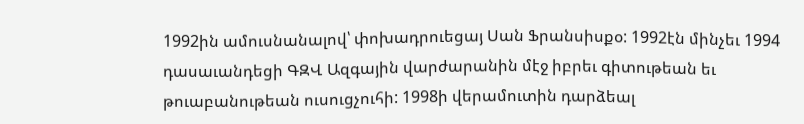1992ին ամուսնանալով՝ փոխադրուեցայ Սան Ֆրանսիսքօ: 1992էն մինչեւ 1994 դասաւանդեցի ԳԶՎ Ազգային վարժարանին մէջ իբրեւ գիտութեան եւ թուաբանութեան ուսուցչուհի: 1998ի վերամուտին դարձեալ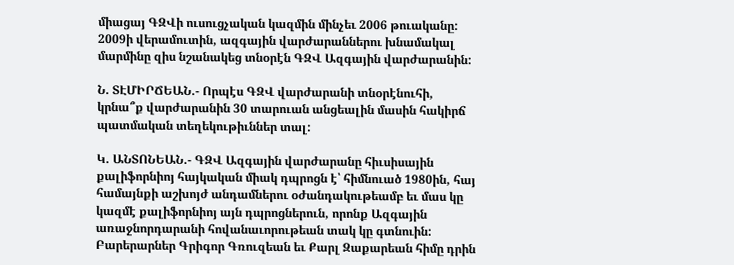միացայ ԳԶՎի ուսուցչական կազմին մինչեւ 2006 թուականը:  2009ի վերամուտին, ազգային վարժարաններու խնամակալ մարմինը զիս նշանակեց տնօրէն ԳԶՎ Ազգային վարժարանին:

Ն. ՏԷՄԻՐՃԵԱՆ.- Որպէս ԳԶՎ վարժարանի տնօրէնուհի, կրնա՞ք վարժարանին 30 տարուան անցեալին մասին հակիրճ պատմական տեղեկութիւններ տալ:

Կ. ԱՆՏՈՆԵԱՆ.- ԳԶՎ Ազգային վարժարանը հիւսիսային քալիֆորնիոյ հայկական միակ դպրոցն է՝ հիմնուած 1980ին, հայ համայնքի աշխոյժ անդամներու օժանդակութեամբ եւ մաս կը կազմէ քալիֆորնիոյ այն դպրոցներուն, որոնք Ազգային առաջնորդարանի հովանաւորութեան տակ կը գտնուին: Բարերարներ Գրիգոր Գռուզեան եւ Քարլ Զաքարեան հիմը դրին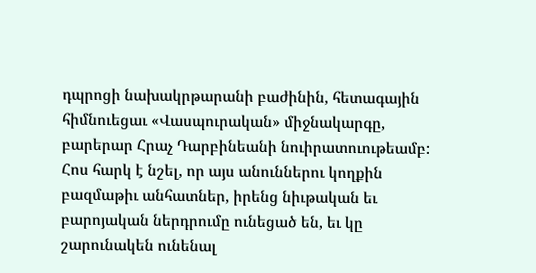դպրոցի նախակրթարանի բաժինին, հետագային հիմնուեցաւ «Վասպուրական» միջնակարգը, բարերար Հրաչ Դարբինեանի նուիրատուութեամբ: Հոս հարկ է նշել, որ այս անուններու կողքին բազմաթիւ անհատներ, իրենց նիւթական եւ բարոյական ներդրումը ունեցած են, եւ կը շարունակեն ունենալ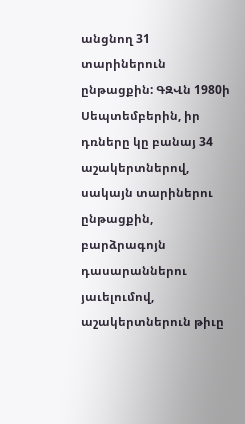անցնող 31 տարիներուն ընթացքին: ԳԶՎն 1980ի Սեպտեմբերին, իր դռները կը բանայ 34 աշակերտներով, սակայն տարիներու ընթացքին, բարձրագոյն դասարաններու յաւելումով, աշակերտներուն թիւը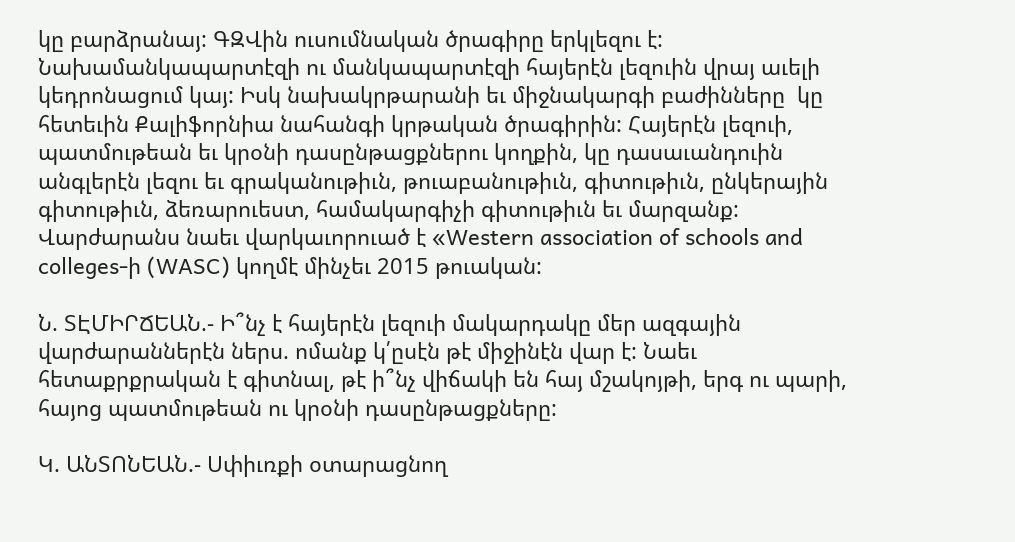կը բարձրանայ: ԳԶՎին ուսումնական ծրագիրը երկլեզու է: Նախամանկապարտէզի ու մանկապարտէզի հայերէն լեզուին վրայ աւելի կեդրոնացում կայ: Իսկ նախակրթարանի եւ միջնակարգի բաժինները  կը հետեւին Քալիֆորնիա նահանգի կրթական ծրագիրին: Հայերէն լեզուի, պատմութեան եւ կրօնի դասընթացքներու կողքին, կը դասաւանդուին անգլերէն լեզու եւ գրականութիւն, թուաբանութիւն, գիտութիւն, ընկերային գիտութիւն, ձեռարուեստ, համակարգիչի գիտութիւն եւ մարզանք: Վարժարանս նաեւ վարկաւորուած է «Western association of schools and colleges-ի (WASC) կողմէ մինչեւ 2015 թուական:

Ն. ՏԷՄԻՐՃԵԱՆ.- Ի՞նչ է հայերէն լեզուի մակարդակը մեր ազգային վարժարաններէն ներս. ոմանք կ՛ըսէն թէ միջինէն վար է: Նաեւ հետաքրքրական է գիտնալ, թէ ի՞նչ վիճակի են հայ մշակոյթի, երգ ու պարի, հայոց պատմութեան ու կրօնի դասընթացքները:

Կ. ԱՆՏՈՆԵԱՆ.- Սփիւռքի օտարացնող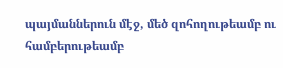պայմաններուն մէջ, մեծ զոհողութեամբ ու համբերութեամբ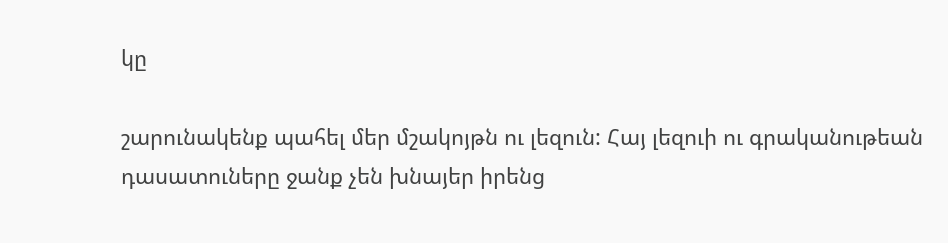կը

շարունակենք պահել մեր մշակոյթն ու լեզուն: Հայ լեզուի ու գրականութեան դասատուները ջանք չեն խնայեր իրենց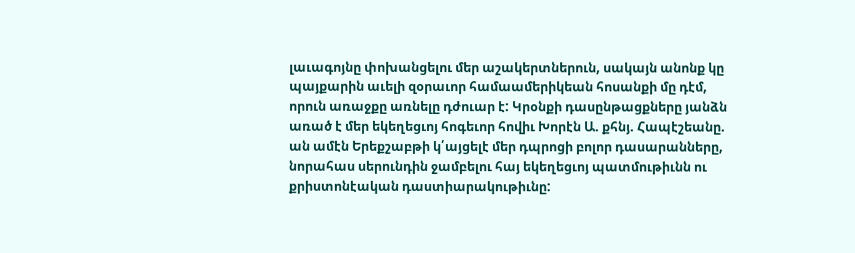լաւագոյնը փոխանցելու մեր աշակերտներուն, սակայն անոնք կը պայքարին աւելի զօրաւոր համաամերիկեան հոսանքի մը դէմ, որուն առաջքը առնելը դժուար է: Կրօնքի դասընթացքները յանձն առած է մեր եկեղեցւոյ հոգեւոր հովիւ Խորէն Ա. քհնյ. Հապէշեանը. ան ամէն Երեքշաբթի կ՛այցելէ մեր դպրոցի բոլոր դասարանները, նորահաս սերունդին ջամբելու հայ եկեղեցւոյ պատմութիւնն ու քրիստոնէական դաստիարակութիւնը: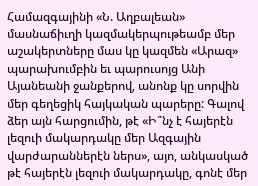Համազգայինի «Ն. Աղբալեան» մասնաճիւղի կազմակերպութեամբ մեր աշակերտները մաս կը կազմեն «Արազ» պարախումբին եւ պարուսոյց Անի Այանեանի ջանքերով, անոնք կը սորվին մեր գեղեցիկ հայկական պարերը: Գալով ձեր այն հարցումին, թէ «Ի՞նչ է հայերէն լեզուի մակարդակը մեր Ազգային վարժարաններէն ներս», այո, անկասկած թէ հայերէն լեզուի մակարդակը, գոնէ մեր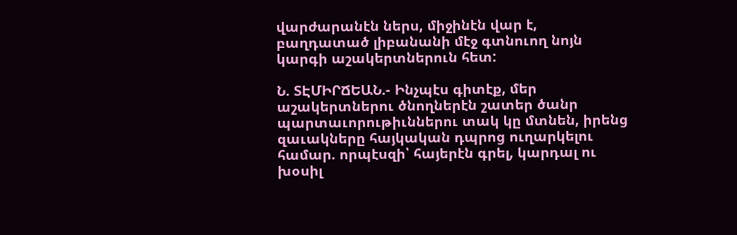վարժարանէն ներս, միջինէն վար է, բաղդատած լիբանանի մէջ գտնուող նոյն կարգի աշակերտներուն հետ:

Ն. ՏԷՄԻՐՃԵԱՆ.- Ինչպէս գիտէք, մեր աշակերտներու ծնողներէն շատեր ծանր պարտաւորութիւններու տակ կը մտնեն, իրենց զաւակները հայկական դպրոց ուղարկելու համար. որպէսզի՝ հայերէն գրել, կարդալ ու խօսիլ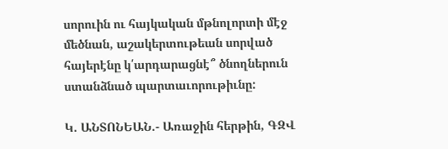սորուին ու հայկական մթնոլորտի մէջ մեծնան, աշակերտութեան սորված հայերէնը կ՛արդարացնէ՞ ծնողներուն ստանձնած պարտաւորութիւնը:

Կ. ԱՆՏՈՆԵԱՆ.- Առաջին հերթին, ԳԶՎ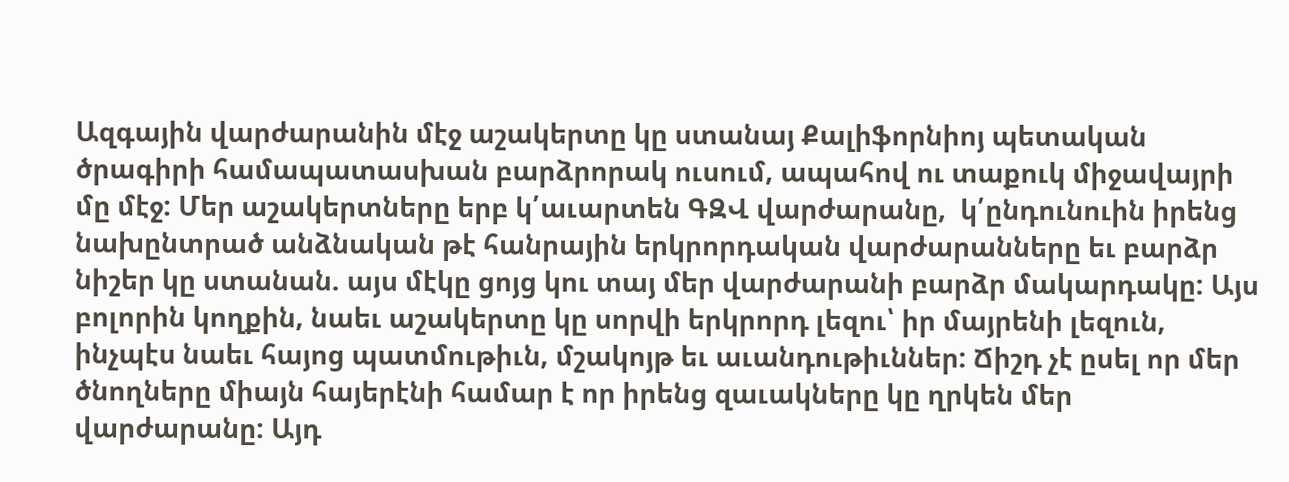Ազգային վարժարանին մէջ աշակերտը կը ստանայ Քալիֆորնիոյ պետական ծրագիրի համապատասխան բարձրորակ ուսում, ապահով ու տաքուկ միջավայրի մը մէջ: Մեր աշակերտները երբ կ՛աւարտեն ԳԶՎ վարժարանը,  կ՛ընդունուին իրենց նախընտրած անձնական թէ հանրային երկրորդական վարժարանները եւ բարձր նիշեր կը ստանան. այս մէկը ցոյց կու տայ մեր վարժարանի բարձր մակարդակը: Այս բոլորին կողքին, նաեւ աշակերտը կը սորվի երկրորդ լեզու՝ իր մայրենի լեզուն, ինչպէս նաեւ հայոց պատմութիւն, մշակոյթ եւ աւանդութիւններ: Ճիշդ չէ ըսել որ մեր ծնողները միայն հայերէնի համար է որ իրենց զաւակները կը ղրկեն մեր վարժարանը: Այդ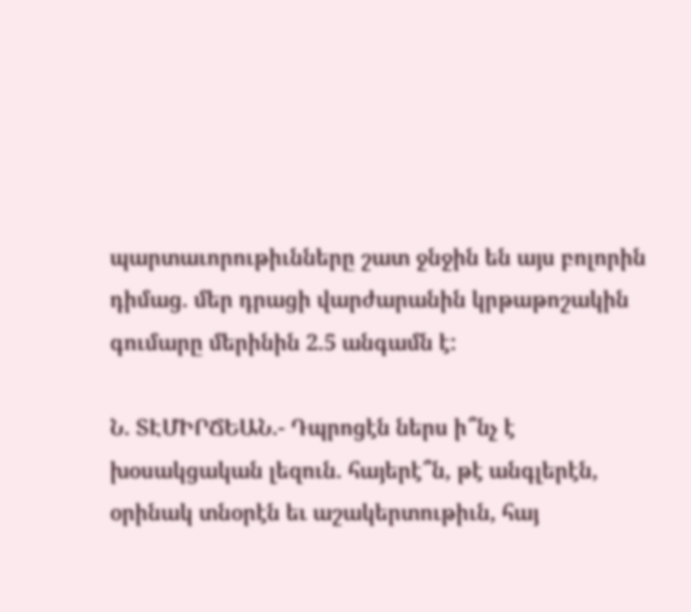պարտաւորութիւնները շատ ջնջին են այս բոլորին դիմաց. մեր դրացի վարժարանին կրթաթոշակին գումարը մերինին 2.5 անգամն է:

Ն. ՏԷՄԻՐՃԵԱՆ.- Դպրոցէն ներս ի՞նչ է խօսակցական լեզուն. հայերէ՞ն, թէ անգլերէն, օրինակ տնօրէն եւ աշակերտութիւն, հայ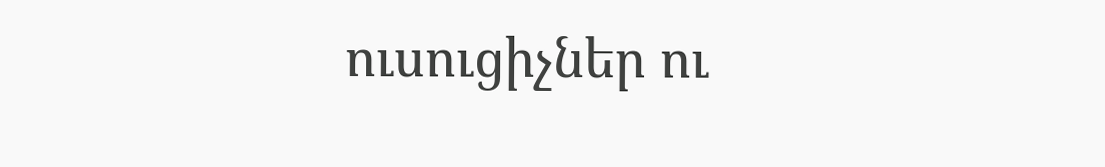ուսուցիչներ ու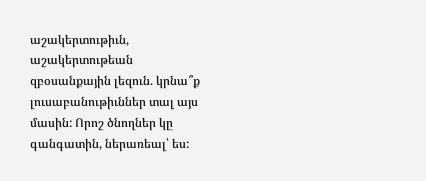աշակերտութիւն, աշակերտութեան զբօսանքային լեզուն. կրնա՞ք լուսաբանութիւններ տալ այս մասին: Որոշ ծնողներ կը գանգատին, ներառեալ՝ ես: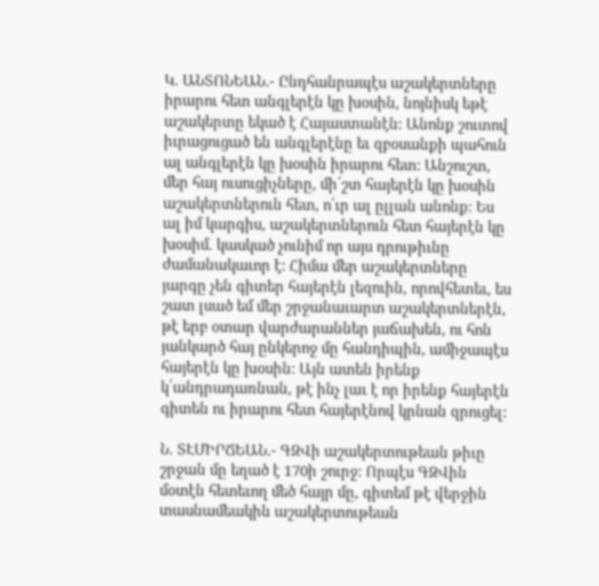Կ. ԱՆՏՈՆԵԱՆ.- Ընդհանրապէս աշակերտները իրարու հետ անգլերէն կը խօսին, նոյնիսկ եթէ աշակերտը եկած է Հայաստանէն: Անոնք շուտով իւրացուցած են անգլերէնը եւ զբօսանքի պահուն ալ անգլերէն կը խօսին իրարու հետ: Անշուշտ, մեր հայ ուսուցիչները, մի՛շտ հայերէն կը խօսին աշակերտներուն հետ, ո՛ւր ալ ըլլան անոնք: Ես ալ իմ կարգիս, աշակերտներուն հետ հայերէն կը խօսիմ. կասկած չունիմ որ այս դրութիւնը ժամանակաւոր է: Հիմա մեր աշակերտները յարգը չեն գիտեր հայերէն լեզուին, որովհետեւ, ես շատ լսած եմ մեր շրջանաւարտ աշակերտներէն, թէ երբ օտար վարժարաններ յաճախեն, ու հոն յանկարծ հայ ընկերոջ մը հանդիպին, ամիջապէս հայերէն կը խօսին: Այն ատեն իրենք կ՛անդրադառնան, թէ ինչ լաւ է որ իրենք հայերէն գիտեն ու իրարու հետ հայերէնով կրնան զրուցել:

Ն. ՏԷՄԻՐՃԵԱՆ.- ԳԶՎի աշակերտութեան թիւը շրջան մը եղած է 170ի շուրջ: Որպէս ԳԶՎին մօտէն հետեւող մեծ հայր մը, գիտեմ թէ վերջին տասնամեակին աշակերտութեան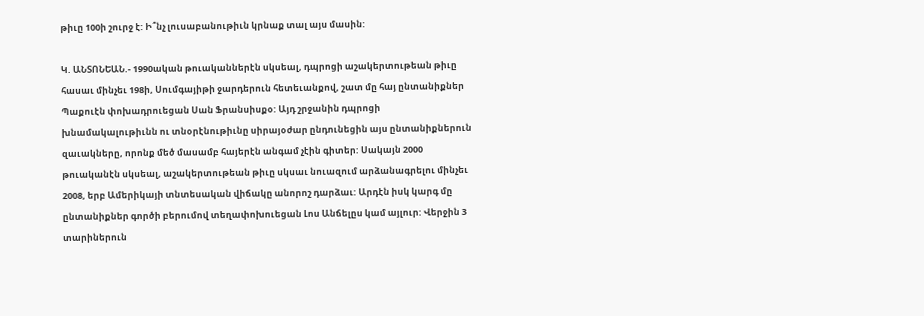թիւը 100ի շուրջ է: Ի՞նչ լուսաբանութիւն կրնաք տալ այս մասին:

Կ. ԱՆՏՈՆԵԱՆ.- 1990ական թուականներէն սկսեալ, դպրոցի աշակերտութեան թիւը հասաւ մինչեւ 198ի, Սումգայիթի ջարդերուն հետեւանքով, շատ մը հայ ընտանիքներ Պաքուէն փոխադրուեցան Սան Ֆրանսիսքօ: Այդ շրջանին դպրոցի խնամակալութիւնն ու տնօրէնութիւնը սիրայօժար ընդունեցին այս ընտանիքներուն զաւակները, որոնք մեծ մասամբ հայերէն անգամ չէին գիտեր: Սակայն 2000 թուականէն սկսեալ, աշակերտութեան թիւը սկսաւ նուազում արձանագրելու մինչեւ 2008, երբ Ամերիկայի տնտեսական վիճակը անորոշ դարձաւ: Արդէն իսկ կարգ մը ընտանիքներ գործի բերումով տեղափոխուեցան Լոս Անճելըս կամ այլուր: Վերջին 3 տարիներուն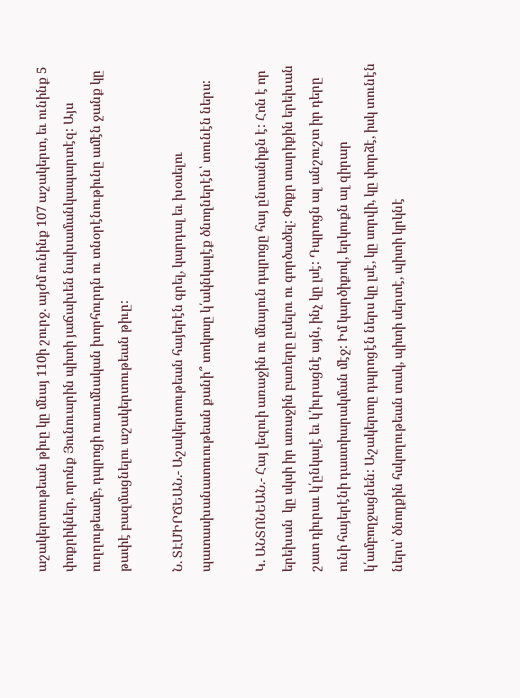աշակերտութեան թիւը կը մնայ 110ի շուրջ. այժմ ունինք 107 աշակերտ, եւ ունինք 5 փոքրիկներ, որոնք Յունուարին պիտի յաճախեն նախամանկապարտէզ: Այս ուղղութեամբ, դպրոցի ուսումնական խորհուրդն ու տնօրէնութիւնը ամէն ջանք կը թափէ բազմացնելու աշակերտութեան թիւը:

Ն. ՏԷՄԻՐՃԵԱՆ.- Աշակերտութեան հայերէն գրել, կարդալ եւ խօսելու պատասխանատուութեան քանի՞ տոկոսը կ՛ակնկալէք ծնողներէն՝ տունէն ներս:

Կ. ԱՆՏՈՆԵԱՆ.- Հայ լեզուի առաջին ու մնայուն դպրոցը հայ ընտանիքն է: Հոն է որ երեխան  կը սկսի իր առաջին բառերը ըսելու ու գործածել: Փոքր տարիքին երեխան շատ դիւրաւ կ՛ընկալէ եւ կ՛իւրացնէ այն, ինչ կը լսէ: Դպրոցն ալ անշուշտ իր դերը ունի հայերէնի դաստիարակման մէջ: Իմ կարծիքով, երկուքն ալ զիրար կ՛ամբողջացնեն: Աշակերտը դպրոցէն ներս կը լսէ, կը սորվի, կը փորձէ, իսկ տունէն ներս՝ ծնողքին հսկողութեան տակ, պիտի սերտէ, պիտի կրկնէ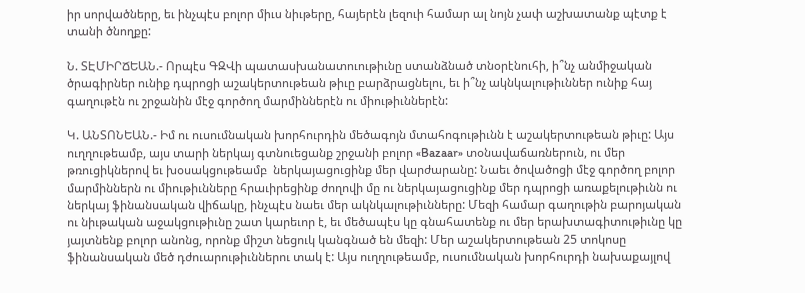իր սորվածները, եւ ինչպէս բոլոր միւս նիւթերը, հայերէն լեզուի համար ալ նոյն չափ աշխատանք պէտք է տանի ծնողքը:

Ն. ՏԷՄԻՐՃԵԱՆ.- Որպէս ԳԶՎի պատասխանատուութիւնը ստանձնած տնօրէնուհի, ի՞նչ անմիջական ծրագիրներ ունիք դպրոցի աշակերտութեան թիւը բարձրացնելու, եւ ի՞նչ ակնկալութիւններ ունիք հայ գաղութէն ու շրջանին մէջ գործող մարմիններէն ու միութիւններէն:

Կ. ԱՆՏՈՆԵԱՆ.- Իմ ու ուսումնական խորհուրդին մեծագոյն մտահոգութիւնն է աշակերտութեան թիւը: Այս ուղղութեամբ, այս տարի ներկայ գտնուեցանք շրջանի բոլոր «Bazaar» տօնավաճառներուն, ու մեր թռուցիկներով եւ խօսակցութեամբ  ներկայացուցինք մեր վարժարանը: Նաեւ ծովածոցի մէջ գործող բոլոր մարմիններն ու միութիւնները հրաւիրեցինք ժողովի մը ու ներկայացուցինք մեր դպրոցի առաքելութիւնն ու ներկայ ֆինանսական վիճակը, ինչպէս նաեւ մեր ակնկալութիւնները: Մեզի համար գաղութին բարոյական ու նիւթական աջակցութիւնը շատ կարեւոր է, եւ մեծապէս կը գնահատենք ու մեր երախտագիտութիւնը կը յայտնենք բոլոր անոնց, որոնք միշտ նեցուկ կանգնած են մեզի: Մեր աշակերտութեան 25 տոկոսը ֆինանսական մեծ դժուարութիւններու տակ է: Այս ուղղութեամբ, ուսումնական խորհուրդի նախաքայլով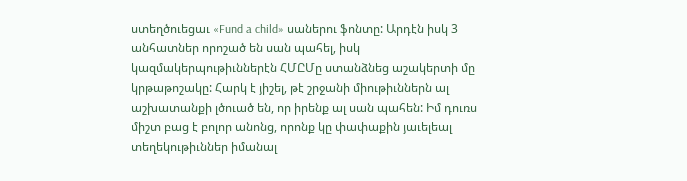ստեղծուեցաւ «Fund a child» սաներու ֆոնտը: Արդէն իսկ 3 անհատներ որոշած են սան պահել, իսկ կազմակերպութիւններէն ՀՄԸՄը ստանձնեց աշակերտի մը կրթաթոշակը: Հարկ է յիշել, թէ շրջանի միութիւններն ալ աշխատանքի լծուած են, որ իրենք ալ սան պահեն: Իմ դուռս միշտ բաց է բոլոր անոնց, որոնք կը փափաքին յաւելեալ տեղեկութիւններ իմանալ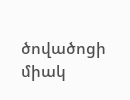ծովածոցի միակ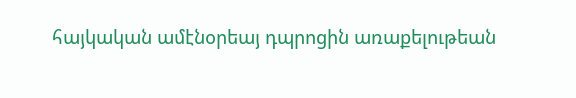հայկական ամէնօրեայ դպրոցին առաքելութեան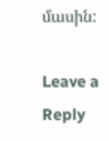մասին:

Leave a Reply